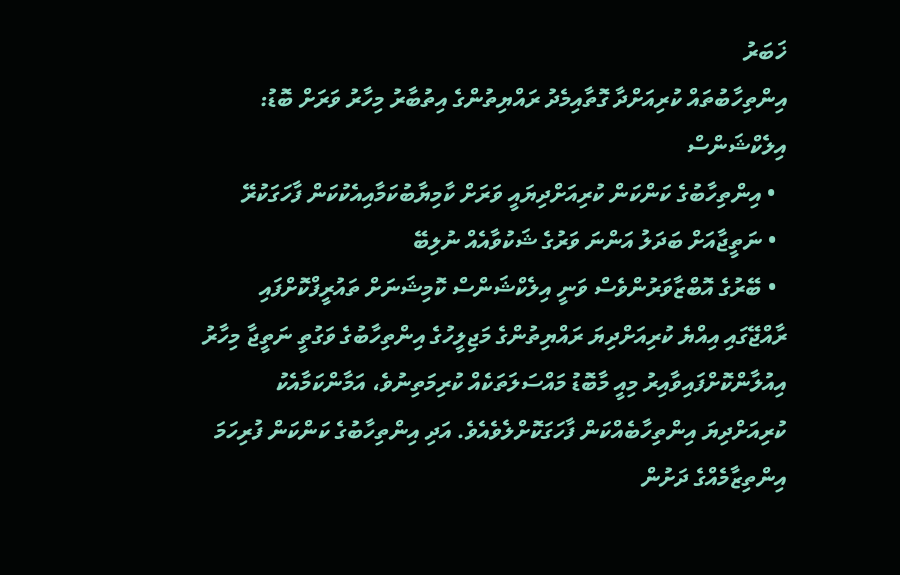ޚަބަރު
އިންތިހާބުތައް ކުރިއަށްދާ ގޮތާއިމެދު ރައްޔިތުންގެ އިތުބާރު މިހާރު ވަރަށް ބޮޑު: އިލެކްޝަންސް
  • އިންތިހާބުގެ ކަންކަން ކުރިއަށްދިޔައީ ވަރަށް ކާމިޔާބުކަމާއިއެކުކަން ފާހަގަކުރޭ
  • ނަތީޖާއަށް ބަދަލު އަންނަ ވަރުގެ ޝަކުވާއެއް ނުލިބޭ
  • ބޭރުގެ އޮބްޒާވަރުންވެސް ވަނީ އިލެކްޝަންސް ކޮމިޝަނަށް ތައުރީފްކޮށްފައި
ރާއްޖޭގައި އިއްޔެ ކުރިއަށްދިޔަ ރައްޔިތުންގެ މަޖިލީހުގެ އިންތިހާބުގެ ވަގުތީ ނަތީޖާ މިހާރު އިއުލާންކޮށްފައިވާއިރު މިއީ މާބޮޑު މައްސަލަތަކެއް ކުރިމަތިނުވެ، އަމާންކަމާއެކު ކުރިއަށްދިޔަ އިންތިހާބެއްކަން ފާހަގަކޮށްލެވެއެވެ. އަދި އިންތިހާބުގެ ކަންކަން ފުރިހަމަ އިންތިޒާމެއްގެ ދަށުން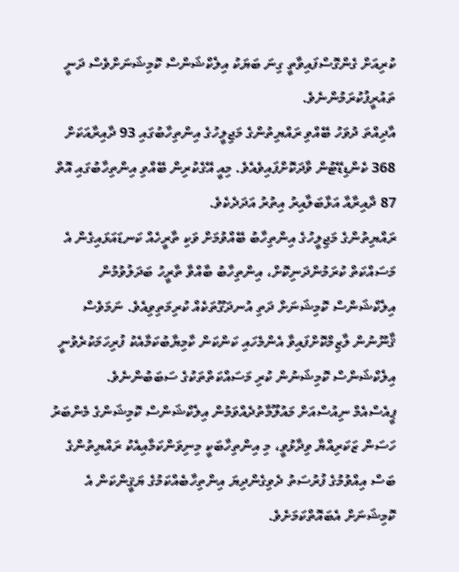ކުރިއަށް ގެންގޮސްފައިވާތީ ގިނަ ބަޔަކު އިލެކްޝަންސް ކޮމިޝަނަށްވެސް ދަނީ ތައުރީފުކުރަމުންނެވެ.
އާދިއްތަ ދުވަހު ބޭއްވި ރައްޔިތުންގެ މަޖިލީހުގެ އިންތިހާބުގައި 93 ދާއިރާއަކަށް 368 ކެންޑިޑޭޓުން ވާދަކޮށްފައިވެއެވެ. މިއީ އޭގެކުރިން ބޭއްވި އިންތިހާބުގައި އޮތް 87 ދާއިރާއާ އަޅާބަލާއިރު އިތުރު އަދަދެކެވެ.
ރައްޔިތުންގެ މަޖިލީހުގެ އިންތިހާބު ބޭއްވުމަށް ވަކި ތާރީހެއް ކަނޑައަޅައިގެން އެ މަސައްކަތް ކުރަމުންދަނިކޮށް، އިންތިހާބު ބާއްވާ ތާރީހު ބަދަލުވުމުން އިލެކްޝަންސް ކޮމިޝަނަށް ދަތި އުނދަގޫތަކެއް ކުރިމަތިވިއެވެ. ނަމަވެސް ޤާނޫނުން ލާޒިމްކޮށްފައިވާ އެންމެހައި ކަންކަން ކާމިޔާބުކަމާއެކު ފުރިހަމަކުރެވުނީ އިލެކްޝަންސް ކޮމިޝަނުން ކުރި މަސައްކަތްތަކުގެ ސަބަބުންނެވެ.
ޕީއެސްއެމް ނިއުސްއަށް މައުލޫމާތުދެއްވަމުން އިލެކްޝަންސް ކޮމިޝަންގެ މެންބަރު ހަސަން ޒަކަރިއްޔާ ވިދާޅުވީ، މި އިންތިހާބަކީ މިނިވަންކަމާއިއެކު ރައްޔިތުންގެ ބަސް އިއްވުމުގެ ފުރުސަތު ދެވިގެންދިޔަ އިންތިހާބެއްކަމުގެ ޔަޤީންކަން އެ ކޮމިޝަނަށް އެބައޮތްކަމަށެވެ.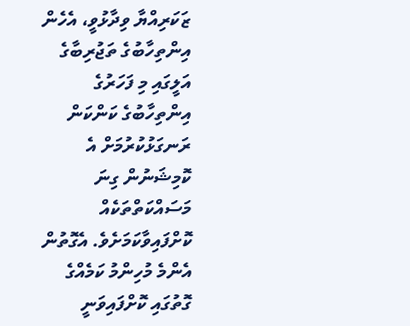ޒަކަރިއްޔާ ވިދާޅުވީ، އެހެން އިންތިހާބުގެ ތަޖުރިބާގެ އަލީގައި މި ފަހަރުގެ އިންތިހާބުގެ ކަންކަން ރަނގަޅުކުރުމަށް އެ ކޮމިޝަނުން ގިނަ މަސައްކަތްތަކެއް ކޮށްފައިވާކަމަށެވެ. އެގޮތުން އެންމެ މުހިންމު ކަމެއްގެ ގޮތުގައި ކޮށްފައިވަނީ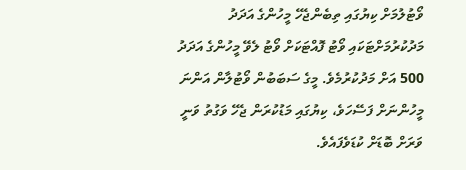ވޯޓުލުމަށް ކިޔުގައި ތިބެންޖެހޭ މީހުންގެ އަދަދު މަދުކުރުމަށްޓަކައި ވޯޓު ފޮއްޓަކަށް ވޯޓު ލެވޭ މީހުންގެ އަދަދު 500 އަށް މަދުކުރުމެވެ. މީގެ ސަބަބުން ވޯޓުލާން އަންނަ މީހުންނަށް ފަސޭހަވެ، ކިޔުގައި މަޑުކުރަން ޖެހޭ ވަގުތު ވަނީ ވަރަށް ބޮޑަށް ކުޑަވެފައެވެ.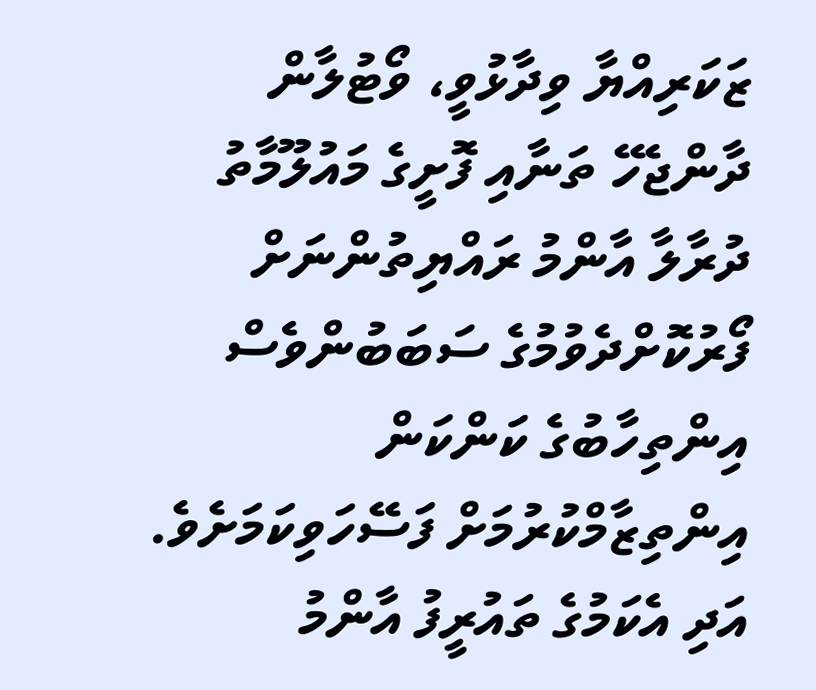ޒަކަރިއްޔާ ވިދާޅުވީ، ވޯޓުލާން ދާންޖެހޭ ތަނާއި ފޮށީގެ މައުލޫމާތު ދުރާލާ އާންމު ރައްޔިތުންނަށް ފޯރުކޮށްދެވުމުގެ ސަބަބުންވެސް އިންތިހާބުގެ ކަންކަން އިންތިޒާމްކުރުމަށް ފަސޭހަވިކަމަށެވެ. އަދި އެކަމުގެ ތައުރީފު އާންމު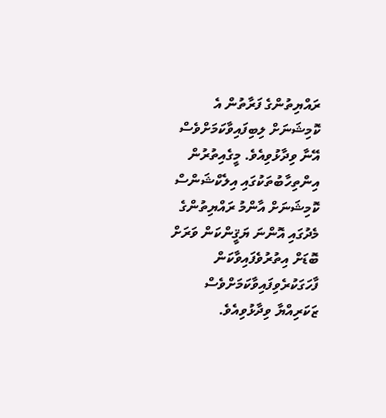ރައްޔިތުންގެ ފަރާތުން އެ ކޮމިޝަނަށް ލިބިފައިވާކަމަށްވެސް އޭނާ ވިދާޅުވިއެވެ. މީގެއިތުރުން އިންތިހާބުތަކުގައި އިލެކްޝަންސް ކޮމިޝަނަށް އާންމު ރައްޔިތުންގެ މެދުގައި އޮންނަ ޔަޤީންކަން ވަރަށް ބޮޑަށް އިތުރުވެފައިވާކަން ފާހަގަކުރެވިފައިވާކަމަށްވެސް ޒަކަރިއްޔާ ވިދާޅުވިއެވެ.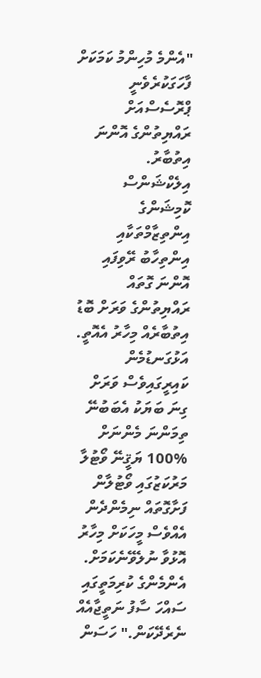"އެންމެ މުހިންމު ކަމަކަށް ފާހަގަކުރެވެނީ ޕްރޮސެސްއަށް ރައްޔިތުންގެ އޮންނަ އިތުބާރު. އިލެކްޝަންސް ކޮމިޝަންގެ އިންތިޒާމްތަކާއި އިންތިހާބު ރޭވިފައި އޮންނަ ގޮތައް ރައްޔިތުންގެ ވަރަށް ބޮޑު އިތުބާރެއް މިހާރު އެއޮތީ. އަޅުގަނޑުމެން ކައިރީގައިވެސް ވަރަށް ގިނަ ބަޔަކު އެބަބުނޭ ތިމަންނަ މެންނަށް %100 ޔަޤީނޭ ވޯޓުލާ މަރުކަޒުގައި ވޯޓުލާން ފަށާގޮތައް ނިމެންދެން އެއްވެސް މީހަކަށް މިހާރު އޮޅުވާ ނުލެވޭނެކަމަށް. އެންމެންގެ ކުރިމަތީގައި ސައްހަ ސާފު ނަތީޖާއެއް ނެރެދޭކަން." ހަސަން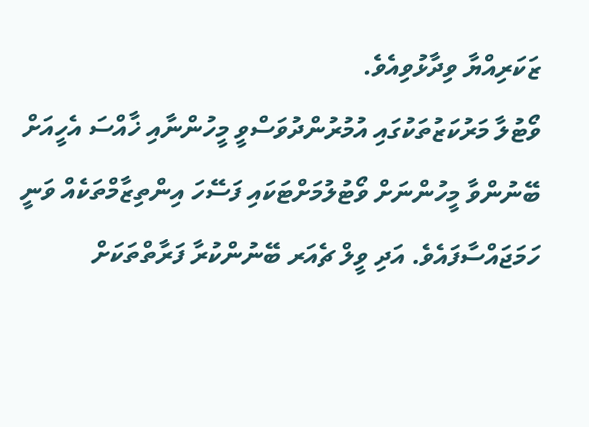ޒަކަރިއްޔާ ވިދާޅުވިއެވެ.
ވޯޓުލާ މަރުކަޒުތަކުގައި އުމުރުންދުވަސްވީ މީހުންނާއި ޚާއްސަ އެހީއަށް ބޭނުންވާ މީހުންނަށް ވޯޓުލުމަށްޓަކައި ފަސޭހަ އިންތިޒާމްތަކެއް ވަނީ ހަމަޖައްސާފައެވެ. އަދި ވީލް ޗެއަރ ބޭނުންކުރާ ފަރާތްތަކަށް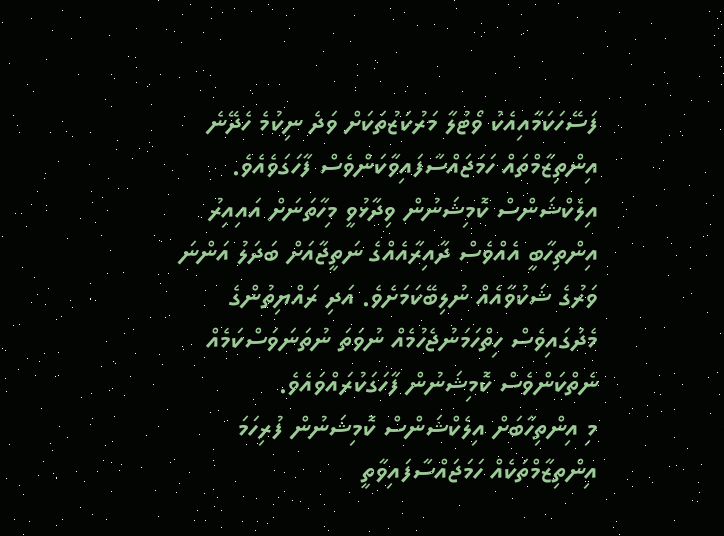ފަސޭހަކަމާއިއެކު ވޯޓުލާ މަރުކަޒުތަކަށް ވަދެ ނިކުމެ ހެދޭނެ އިންތިޒާމްތައް ހަމަޖައްސާފައިވާކަންވެސް ފާހަގަވެއެވެ.
އިލެކްޝަންސް ކޮމިޝަނުން ވިދާޅުވީ މިހާތަނަށް އައިއިރު އިންތިހާބީ އެއްވެސް ދާއިރާއެއްގެ ނަތީޖާއަށް ބަދަލު އަންނަ ވަރުގެ ޝަކުވާއެއް ނުލިބޭކަމަށެވެ. އަދި ރައްޔިތުންގެ މެދުގައިވެސް ހިތްހަމަނުޖެހުމެއް ނުވަތަ ނުތަނަވަސްކަމެއް ނެތްކަންވެސް ކޮމިޝަނުން ފާހަގަކުރައްވައެވެ.
މި އިންތިހާބަށް އިލެކްޝަންސް ކޮމިޝަނުން ފުރިހަމަ އިންތިޒާމްތަކެއް ހަމަޖައްސާފައިވާތީ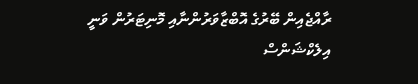ރާއްޖެއިން ބޭރުގެ އޮބްޒާވަރުންނާއި މޮނިޓަރުން ވަނީ އިލެކްޝަންސް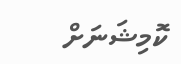ކޮމިޝަނަށް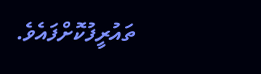ތައުރީފުކޮށްފައެވެ.